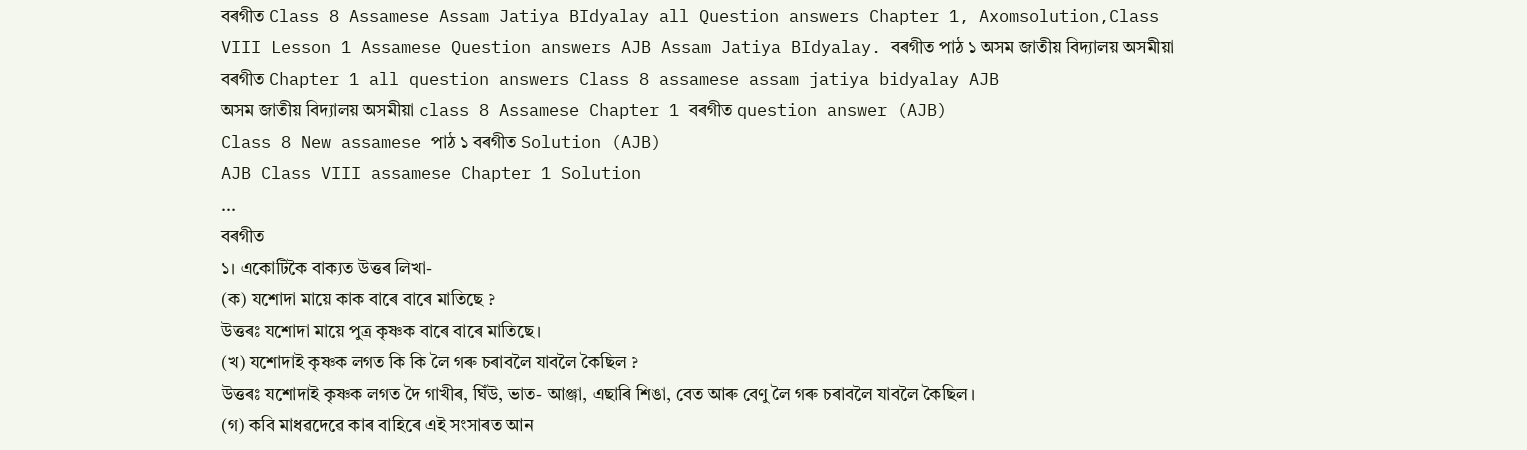বৰগীত Class 8 Assamese Assam Jatiya BIdyalay all Question answers Chapter 1, Axomsolution,Class VIII Lesson 1 Assamese Question answers AJB Assam Jatiya BIdyalay. বৰগীত পাঠ ১ অসম জাতীয় বিদ্যালয় অসমীয়া
বৰগীত Chapter 1 all question answers Class 8 assamese assam jatiya bidyalay AJB
অসম জাতীয় বিদ্যালয় অসমীয়া class 8 Assamese Chapter 1 বৰগীত question answer (AJB)
Class 8 New assamese পাঠ ১ বৰগীত Solution (AJB)
AJB Class VIII assamese Chapter 1 Solution
...
বৰগীত
১। একোটিকৈ বাক্যত উত্তৰ লিখা-
(ক) যশোদা মায়ে কাক বাৰে বাৰে মাতিছে ?
উত্তৰঃ যশোদা মায়ে পুত্ৰ কৃষ্ণক বাৰে বাৰে মাতিছে।
(খ) যশোদাই কৃষ্ণক লগত কি কি লৈ গৰু চৰাবলৈ যাবলৈ কৈছিল ?
উত্তৰঃ যশোদাই কৃষ্ণক লগত দৈ গাখীৰ, ঘিঁউ, ভাত- আঞ্জা, এছাৰি শিঙা, বেত আৰু বেণু লৈ গৰু চৰাবলৈ যাবলৈ কৈছিল।
(গ) কবি মাধৱদেৱে কাৰ বাহিৰে এই সংসাৰত আন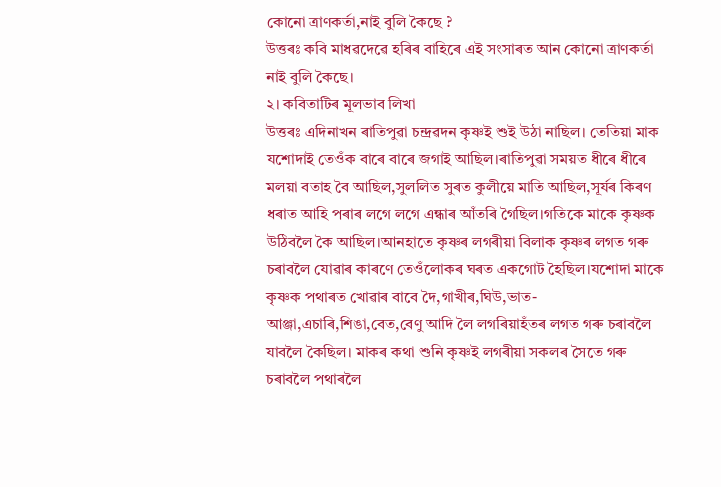কোনো ত্ৰাণকর্তা,নাই বুলি কৈছে ?
উত্তৰঃ কবি মাধৱদেৱে হৰিৰ বাহিৰে এই সংসাৰত আন কোনো ত্ৰাণকর্তা নাই বুলি কৈছে।
২। কবিতাটিৰ মূলভাব লিখা
উত্তৰঃ এদিনাখন ৰাতিপুৱা চন্দ্ৰৱদন কৃষ্ণই শুই উঠা নাছিল। তেতিয়া মাক যশোদাই তেওঁক বাৰে বাৰে জগাই আছিল।ৰাতিপুৱা সময়ত ধীৰে ধীৰে মলয়া বতাহ বৈ আছিল,সুললিত সুৰত কুলীয়ে মাতি আছিল,সূৰ্যৰ কিৰণ ধৰাত আহি পৰাৰ লগে লগে এন্ধাৰ আঁতৰি গৈছিল।গতিকে মাকে কৃষ্ণক উঠিবলৈ কৈ আছিল।আনহাতে কৃষ্ণৰ লগৰীয়া বিলাক কৃষ্ণৰ লগত গৰু চৰাবলৈ যোৱাৰ কাৰণে তেওঁলোকৰ ঘৰত একগোট হৈছিল।যশোদা মাকে কৃষ্ণক পথাৰত খোৱাৰ বাবে দৈ,গাখীৰ,ঘিউ,ভাত- আঞ্জা,এচাৰি,শিঙা,বেত,বেণু আদি লৈ লগৰিয়াহঁতৰ লগত গৰু চৰাবলৈ যাবলৈ কৈছিল। মাকৰ কথা শুনি কৃষ্ণই লগৰীয়া সকলৰ সৈতে গৰু চৰাবলৈ পথাৰলৈ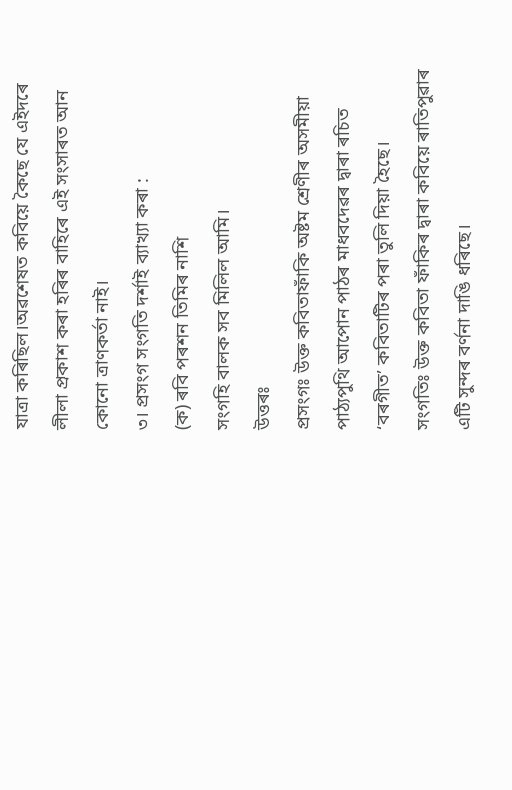যাত্ৰা কৰিছিল।অৱশেষত কবিয়ে কৈছে যে এইদৰে লীলা প্ৰকাশ কৰা হৰিৰ বাহিৰে এই সংসাৰত আন কোনো ত্রাণকর্তা নাই।
৩। প্রসংগ সংগতি দর্শাই ব্যাখ্যা কৰা :
(ক) ৰবি পৰশন তিমিৰ নাশি
সংগহি বালক সব মিলিল আমি।
উত্তৰঃ
প্রসংগঃ উক্ত কবিতাফাঁকি অষ্টম শ্ৰেণীৰ অসমীয়া পাঠ্যপুথি আপোন পাঠৰ মাধবদেৱৰ দ্বাৰা ৰচিত ‘বৰগীত’ কবিতাটিৰ পৰা তুলি দিয়া হৈছে।
সংগতিঃ উক্ত কবিতা ফাঁকিৰ দ্বাৰা কবিয়ে ৰাতিপুৱাৰ এটি সুন্দৰ বৰ্ণনা দাঙি ধৰিছে।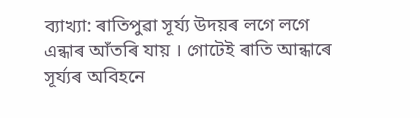ব্যাখ্যা: ৰাতিপুৱা সূৰ্য্য উদয়ৰ লগে লগে এন্ধাৰ আঁতৰি যায় । গোটেই ৰাতি আন্ধাৰে সূৰ্য্যৰ অবিহনে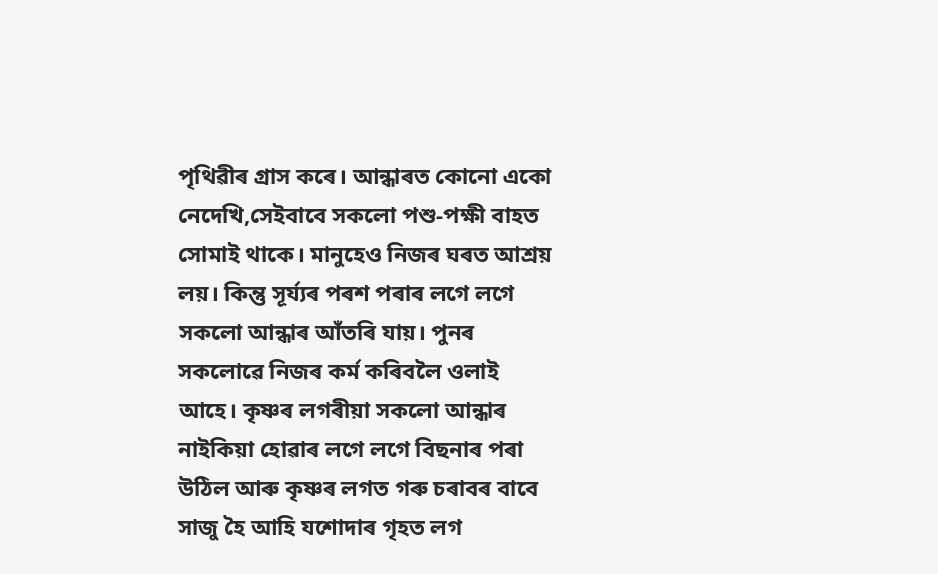পৃথিৱীৰ গ্ৰাস কৰে। আন্ধাৰত কোনো একো নেদেখি,সেইবাবে সকলো পশু-পক্ষী বাহত সোমাই থাকে। মানুহেও নিজৰ ঘৰত আশ্ৰয় লয়। কিন্তু সূৰ্য্যৰ পৰশ পৰাৰ লগে লগে সকলো আন্ধাৰ আঁতৰি যায়। পুনৰ সকলোৱে নিজৰ কৰ্ম কৰিবলৈ ওলাই আহে। কৃষ্ণৰ লগৰীয়া সকলো আন্ধাৰ নাইকিয়া হোৱাৰ লগে লগে বিছনাৰ পৰা উঠিল আৰু কৃষ্ণৰ লগত গৰু চৰাবৰ বাবে সাজু হৈ আহি যশোদাৰ গৃহত লগ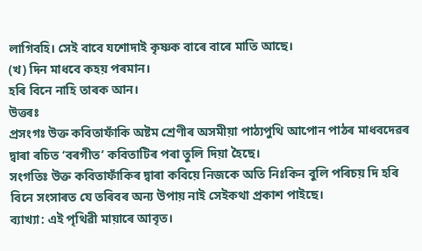লাগিবহি। সেই বাবে যশোদাই কৃষ্ণক বাৰে বাৰে মাতি আছে।
(খ) দিন মাধবে কহয় পৰমান।
হৰি বিনে নাহি তাৰক আন।
উত্তৰঃ
প্রসংগঃ উক্ত কবিতাফাঁকি অষ্টম শ্ৰেণীৰ অসমীয়া পাঠ্যপুথি আপোন পাঠৰ মাধবদেৱৰ দ্বাৰা ৰচিত ‘বৰগীত’ কবিতাটিৰ পৰা তুলি দিয়া হৈছে।
সংগতিঃ উক্ত কবিতাফাঁকিৰ দ্বাৰা কবিয়ে নিজকে অতি নিঃকিন বুলি পৰিচয় দি হৰি বিনে সংসাৰত যে তৰিবৰ অন্য উপায় নাই সেইকথা প্রকাশ পাইছে।
ব্যাখ্যা: এই পৃথিৱী মায়াৰে আবৃত।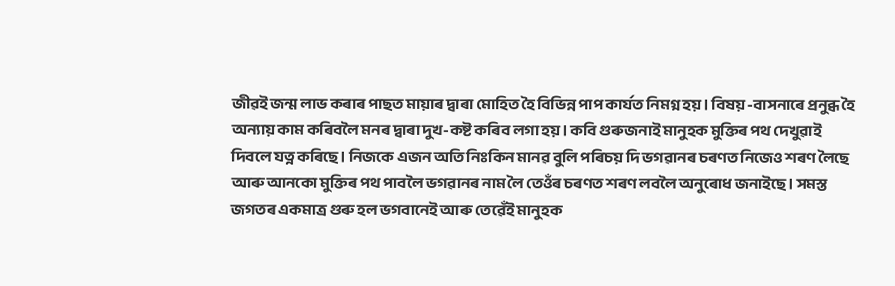জীৱই জন্ম লাভ কৰাৰ পাছত মায়াৰ দ্বাৰা মোহিত হৈ বিভিন্ন পাপ কার্যত নিমগ্ন হয়। বিষয় -বাসনাৰে প্ৰনুব্ধ হৈ অন্যায় কাম কৰিবলৈ মনৰ দ্বাৰা দুখ-কষ্ট কৰিব লগা হয়। কবি গুৰুজনাই মানুহক মুক্তিৰ পথ দেখুৱাই দিবলে যত্ন কৰিছে। নিজকে এজন অতি নিঃকিন মানৱ বুলি পৰিচয় দি ভগৱানৰ চৰণত নিজেও শৰণ লৈছে আৰু আনকো মুক্তিৰ পথ পাবলৈ ভগৱানৰ নাম লৈ তেওঁৰ চৰণত শৰণ লবলৈ অনুৰোধ জনাইছে। সমস্ত জগতৰ একমাত্ৰ গুৰু হল ভগবানেই আৰু তেৱেঁই মানুহক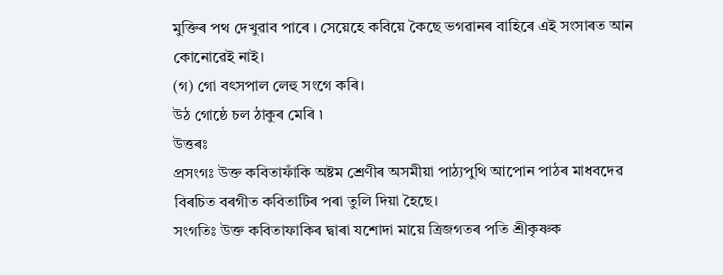মুক্তিৰ পথ দেখুৱাব পাৰে । সেয়েহে কবিয়ে কৈছে ভগৱানৰ বাহিৰে এই সংসাৰত আন কোনোৱেই নাই।
(গ) গো বৎসপাল লেহু সংগে কৰি।
উঠ গোষ্ঠে চল ঠাকুৰ মেৰি ৷
উত্তৰঃ
প্রসংগঃ উক্ত কবিতাফাঁকি অষ্টম শ্ৰেণীৰ অসমীয়া পাঠ্যপুথি আপোন পাঠৰ মাধবদেৱ বিৰচিত বৰগীত কবিতাটিৰ পৰা তুলি দিয়া হৈছে।
সংগতিঃ উক্ত কবিতাফাকিৰ দ্বাৰা যশোদা মায়ে ত্ৰিজগতৰ পতি শ্ৰীকৃষ্ণক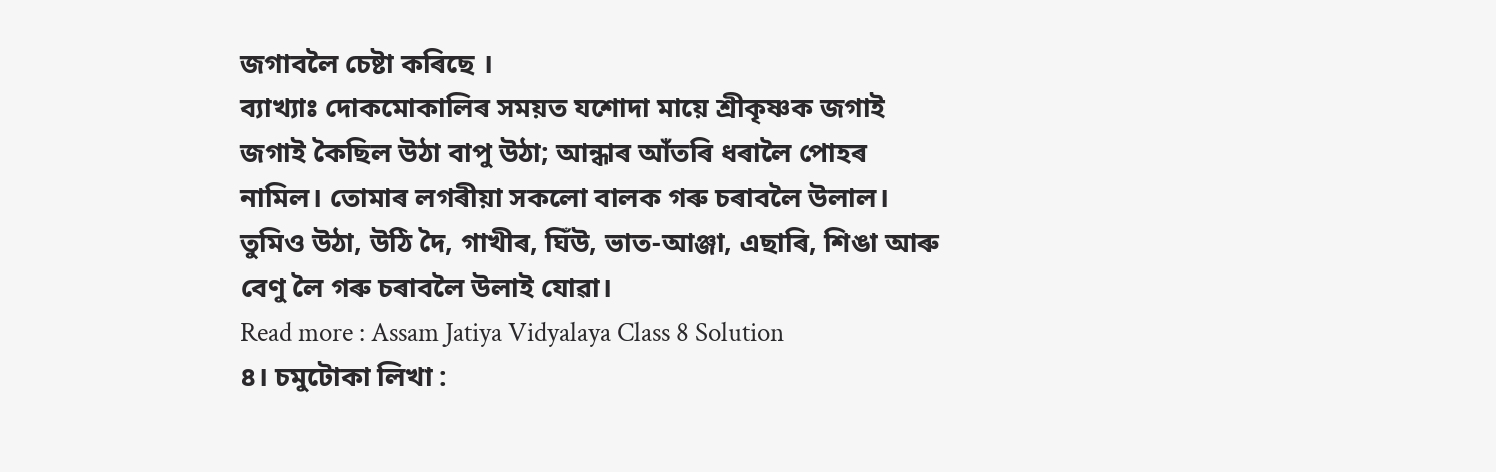জগাবলৈ চেষ্টা কৰিছে ।
ব্যাখ্যাঃ দোকমোকালিৰ সময়ত যশোদা মায়ে শ্ৰীকৃষ্ণক জগাই জগাই কৈছিল উঠা বাপু উঠা; আন্ধাৰ আঁতৰি ধৰালৈ পোহৰ নামিল। তোমাৰ লগৰীয়া সকলো বালক গৰু চৰাবলৈ উলাল। তুমিও উঠা, উঠি দৈ, গাখীৰ, ঘিঁউ, ভাত-আঞ্জা, এছাৰি, শিঙা আৰু বেণু লৈ গৰু চৰাবলৈ উলাই যোৱা।
Read more : Assam Jatiya Vidyalaya Class 8 Solution
৪। চমুটোকা লিখা :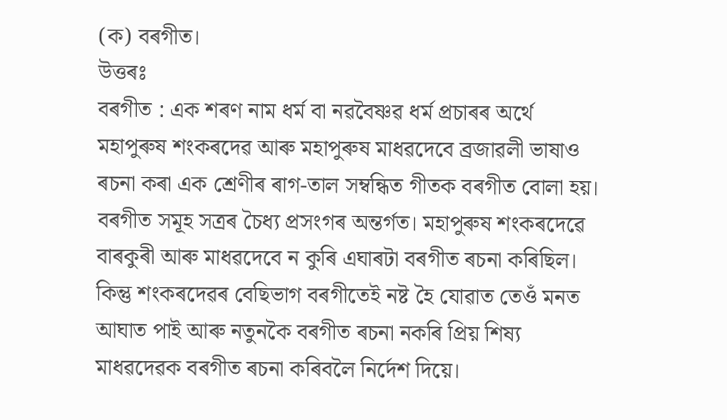(ক) বৰগীত।
উত্তৰঃ
বৰগীত : এক শৰণ নাম ধৰ্ম বা নৱবৈষ্ণৱ ধৰ্ম প্ৰচাৰৰ অৰ্থে মহাপুৰুষ শংকৰদেৱ আৰু মহাপুৰুষ মাধৱদেবে ব্ৰজাৱলী ভাষাও ৰচনা কৰা এক শ্ৰেণীৰ ৰাগ-তাল সম্বন্ধিত গীতক বৰগীত বোলা হয়। বৰগীত সমূহ সত্ৰৰ চৈধ্য প্ৰসংগৰ অন্তৰ্গত। মহাপুৰুষ শংকৰদেৱে বাৰকুৰী আৰু মাধৱদেবে ন কুৰি এঘাৰটা বৰগীত ৰচনা কৰিছিল। কিন্তু শংকৰদেৱৰ বেছিভাগ বৰগীতেই নষ্ট হৈ যোৱাত তেওঁ মনত আঘাত পাই আৰু নতুনকৈ বৰগীত ৰচনা নকৰি প্ৰিয় শিষ্য মাধৱদেৱক বৰগীত ৰচনা কৰিবলৈ নিৰ্দেশ দিয়ে।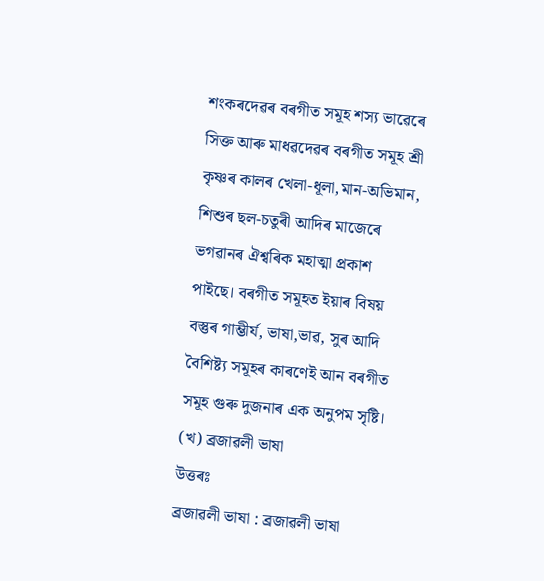শংকৰদেৱৰ বৰগীত সমূহ শস্য ভাৱেৰে সিক্ত আৰু মাধৱদেৱৰ বৰগীত সমূহ শ্রী কৃষ্ণৰ কালৰ খেলা-ধূলা,মান-অভিমান, শিশুৰ ছল-চতুৰী আদিৰ মাজেৰে ভগৱানৰ ঐশ্বৰিক মহাত্মা প্রকাশ পাইছে। বৰগীত সমূহত ইয়াৰ বিষয় বস্তুৰ গাম্ভীৰ্য, ভাষা,ভাৱ, সুৰ আদি বৈশিষ্ট্য সমূহৰ কাৰণেই আন বৰগীত সমূহ গুৰু দুজনাৰ এক অনুপম সৃষ্টি।
(খ) ব্ৰজাৱলী ভাষা
উত্তৰঃ
ব্ৰজাৱলী ভাষা : ব্ৰজাৱলী ভাষা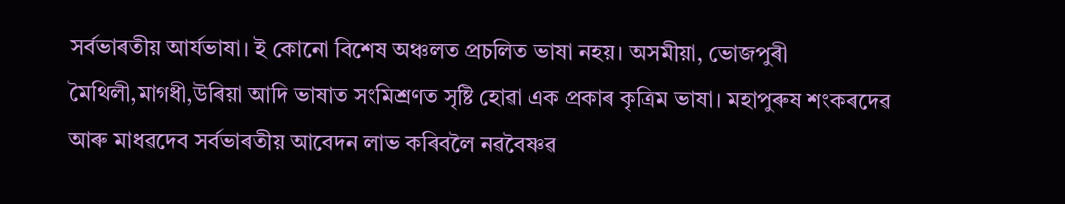সৰ্বভাৰতীয় আর্যভাষা। ই কোনো বিশেষ অঞ্চলত প্রচলিত ভাষা নহয়। অসমীয়া, ভোজপুৰী মৈথিলী,মাগধী,উৰিয়া আদি ভাষাত সংমিশ্ৰণত সৃষ্টি হোৱা এক প্ৰকাৰ কৃত্রিম ভাষা। মহাপুৰুষ শংকৰদেৱ আৰু মাধৱদেব সৰ্বভাৰতীয় আবেদন লাভ কৰিবলৈ নৱবৈষ্ণৱ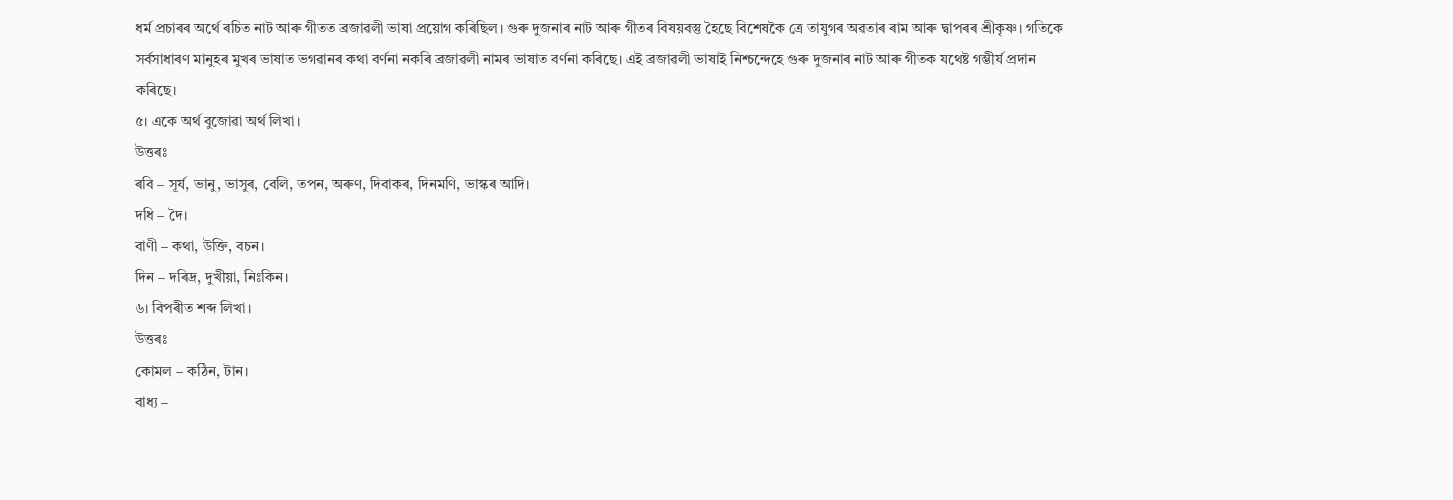ধৰ্ম প্ৰচাৰৰ অৰ্থে ৰচিত নাট আৰু গীতত ব্ৰজাৱলী ভাষা প্রয়োগ কৰিছিল। গুৰু দুজনাৰ নাট আৰু গীতৰ বিষয়বস্তু হৈছে বিশেষকৈ ত্ৰে তাযুগৰ অৱতাৰ ৰাম আৰু দ্বাপৰৰ শ্ৰীকৃষ্ণ। গতিকে সৰ্বসাধাৰণ মানুহৰ মুখৰ ভাষাত ভগৱানৰ কথা বৰ্ণনা নকৰি ব্ৰজাৱলী নামৰ ভাষাত বৰ্ণনা কৰিছে। এই ব্ৰজাৱলী ভাষাই নিশ্চন্দেহে গুৰু দুজনাৰ নাট আৰু গীতক যথেষ্ট গম্ভীৰ্য প্ৰদান কৰিছে।
৫। একে অৰ্থ বুজোৱা অৰ্থ লিখা।
উত্তৰঃ
ৰবি – সূর্য, ভানু, ভাসুৰ, বেলি, তপন, অৰুণ, দিবাকৰ, দিনমণি, ভাস্কৰ আদি।
দধি – দৈ।
বাণী – কথা, উক্তি, বচন।
দিন – দৰিদ্ৰ, দুখীয়া, নিঃকিন।
৬। বিপৰীত শব্দ লিখা।
উত্তৰঃ
কোমল – কঠিন, টান।
বাধ্য –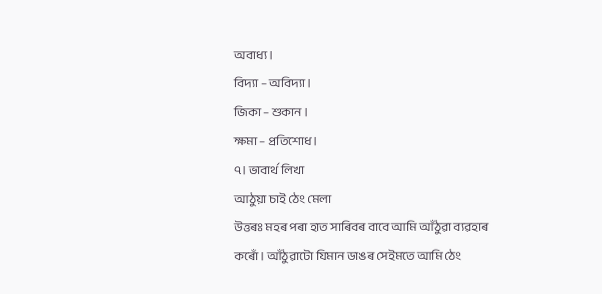অবাধ্য।
বিদ্যা – অবিদ্যা।
জিকা – শুকান ।
ক্ষমা – প্ৰতিশোধ।
৭। ভাবার্থ লিখা
আঠুয়া চাই ঠেং মেলা
উত্তৰঃ মহৰ পৰা হাত সাৰিবৰ বাবে আমি আঁঠুৱা ব্যৱহাৰ কৰোঁ। আঁঠুৱাটো যিমান ডাঙৰ সেইমতে আমি ঠেং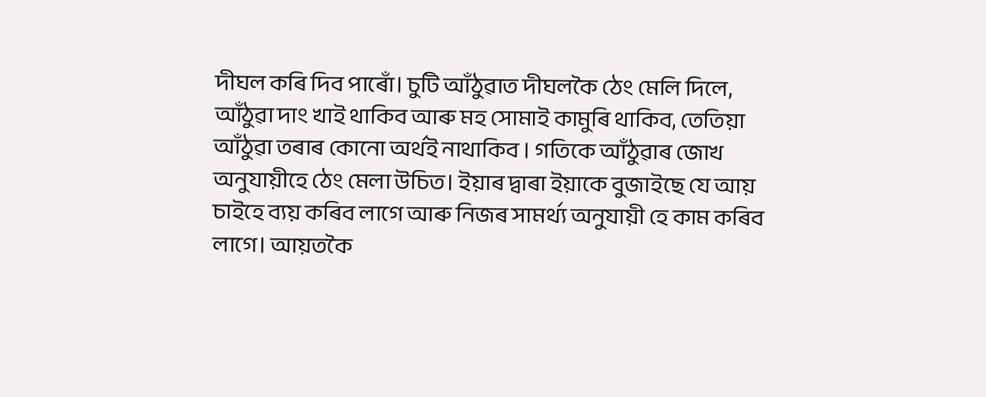দীঘল কৰি দিব পাৰোঁ। চুটি আঁঠুৱাত দীঘলকৈ ঠেং মেলি দিলে, আঁঠুৱা দাং খাই থাকিব আৰু মহ সোমাই কামুৰি থাকিব, তেতিয়া আঁঠুৱা তৰাৰ কোনো অর্থই নাথাকিব । গতিকে আঁঠুৱাৰ জোখ অনুযায়ীহে ঠেং মেলা উচিত। ইয়াৰ দ্বাৰা ইয়াকে বুজাইছে যে আয় চাইহে ব্যয় কৰিব লাগে আৰু নিজৰ সামর্থ্য অনুযায়ী হে কাম কৰিব লাগে। আয়তকৈ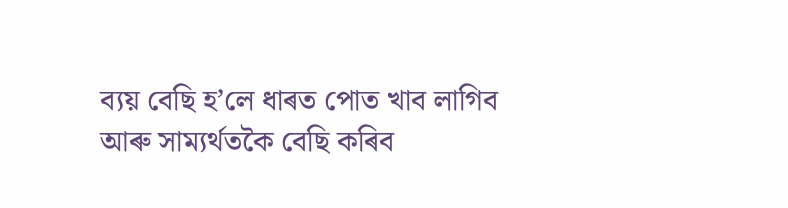ব্যয় বেছি হ’লে ধাৰত পোত খাব লাগিব আৰু সাম্যৰ্থতকৈ বেছি কৰিব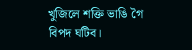খুজিলে শক্তি ভাঙি গৈ বিপদ ঘটিব।